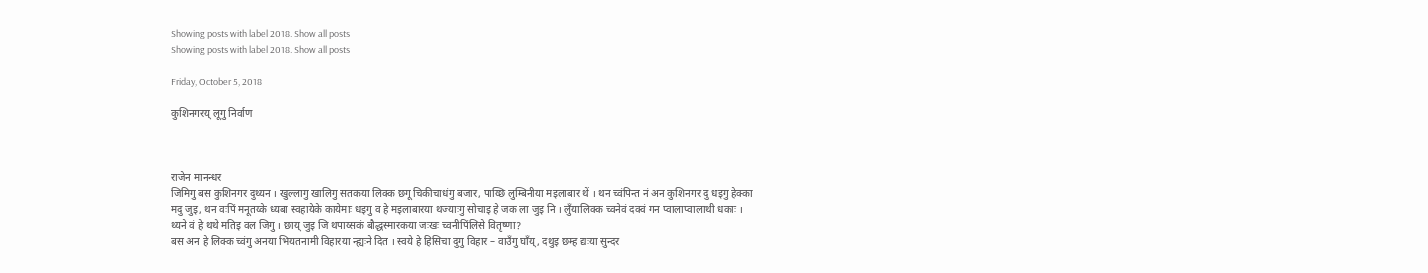Showing posts with label 2018. Show all posts
Showing posts with label 2018. Show all posts

Friday, October 5, 2018

कुशिनगरय् लूगु निर्वाण



राजेन मानन्धर
जिमिगु बस कुशिनगर दुथ्यन । खुल्लागु खालिगु सतकया लिक्क छगू चिकीचाधंगु बजार, पाय्छि लुम्बिनीया मइलाबार थें । थन च्वंपिन्त नं अन कुशिनगर दु धइगु हेक्का मदु जुइ, थन वःपिं मनूतय्के ध्यबा स्वहायेके कायेमाः धइगु व हे मइलाबारया थज्याःगु सोचाइ हे जक ला जुइ नि । लुँयालिक्क च्वनेवं दक्वं गन प्वालाप्वालाथी धकाः । थ्यने वं हे थथे मतिइ वल जिगु । छाय् जुइ जि थपाय्सकं बौद्धस्मारकया जःखः च्वनीपिंलिसे वितृष्णा?
बस अन हे लिक्क च्वंगु अनया भियतनामी विहारया न्ह्यःने दित । स्वये हे हिसिचा दुगु विहार – वाउँगु घाँय्, दथुइ छम्ह द्यःया सुन्दर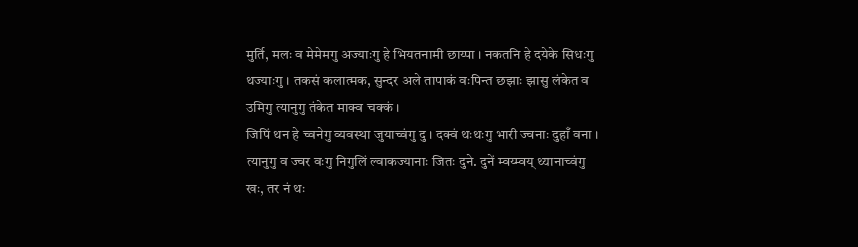मुर्ति, मलः व मेमेमगु अज्याःगु हे भियतनामी छाय्पा । नकतनि हे दयेके सिधःगु थज्याःगु । तकसं कलात्मक, सुन्दर अले तापाकं वःपिन्त छझाः झासु लंकेत व उमिगु त्यानुगु तंकेत माक्व चक्कं ।
जिपिं थन हे च्वनेगु व्यवस्था जुयाच्वंगु दु । दक्वं थःथःगु भारी ज्वनाः दुहाँ वना । त्यानुगु व ज्वर वःगु निगुलिं ल्वाकज्यानाः जितः दुने. दुनें म्वय्म्वय् थ्यानाच्वंगु खः, तर नं थः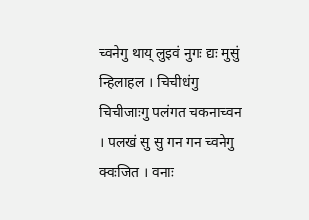च्वनेगु थाय् लुइवं नुगः द्यः मुसुं न्हिलाहल । चिचीधंगु चिचीजाःगु पलंगत चकनाच्वन । पलखं सु सु गन गन च्वनेगु क्वःजित । वनाः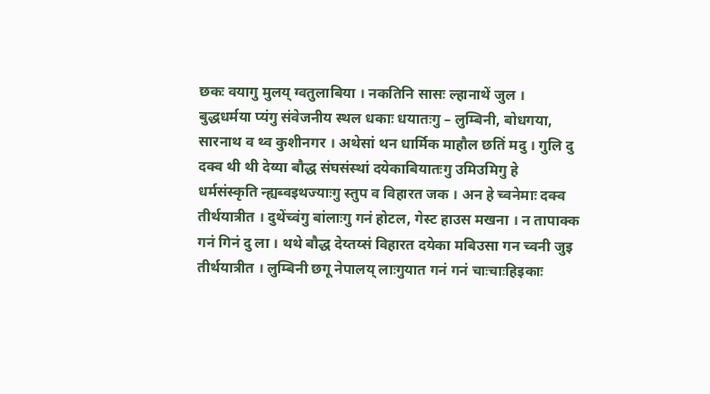छकः वयागु मुलय् ग्वतुलाबिया । नकतिनि सासः ल्हानाथें जुल ।
बुद्धधर्मया प्यंगु संवेजनीय स्थल धकाः धयातःगु – लुम्बिनी, बोधगया, सारनाथ व थ्व कुशीनगर । अथेसां थन धार्मिक माहौल छतिं मदु । गुलि दु दक्व थी थी देय्या बौद्ध संघसंस्थां दयेकाबियातःगु उमिउमिगु हे धर्मसंस्कृति न्ह्यब्वइथज्याःगु स्तुप व विहारत जक । अन हे च्वनेमाः दक्व तीर्थयात्रीत । दुथेंच्वंगु बांलाःगु गनं होटल, गेस्ट हाउस मखना । न तापाक्क गनं गिनं दु ला । थथे बौद्ध देय्तय्सं विहारत दयेका मबिउसा गन च्वनी जुइ तीर्थयात्रीत । लुम्बिनी छगू नेपालय् लाःगुयात गनं गनं चाःचाःहिइकाः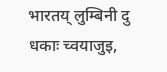भारतय् लुम्बिनी दु धकाः च्वयाजुइ,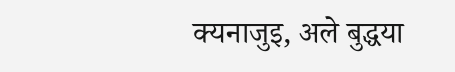क्यनाजुइ, अले बुद्धया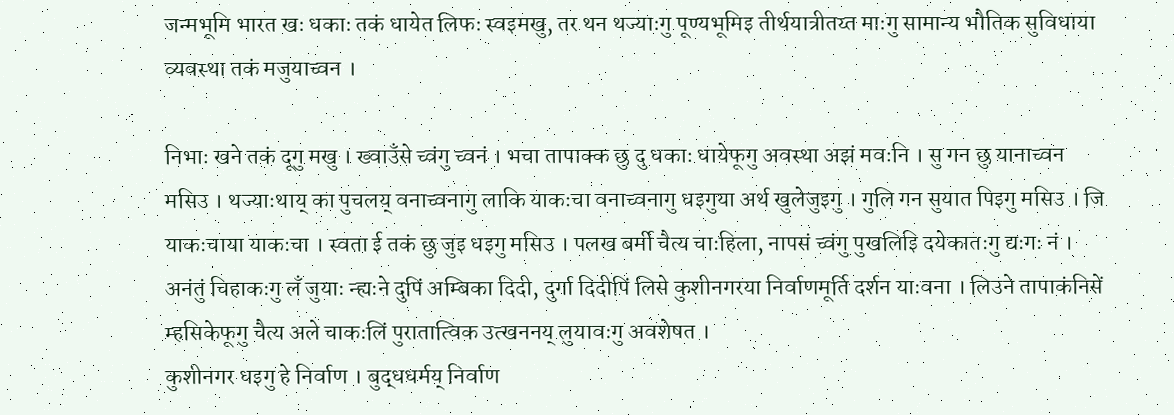जन्मभूमि भारत खः धकाः तकं धायेत लिफः स्वइमखु, तर थन थज्याःगु पूण्यभूमिइ तीर्थयात्रीतय्त माःगु सामान्य भौतिक सुविधाया व्यवस्था तकं मजुयाच्वन ।

निभाः खने तकं दूगु मखु । ख्वाउँसे च्वंगु च्वनं । भचा तापाक्क छु दु धकाः धायेफूगु अवस्था अझं मवःनि । सु गन छु यानाच्वन मसिउ । थज्याःथाय् का पुचलय् वनाच्वनागु लाकि याकःचा वनाच्वनागु धइगुया अर्थ खुलेजुइगु । गुलि गन सुयात पिइगु मसिउ । जि याकःचाया याकःचा । स्वता ई तकं छु जुइ धइगु मसिउ । पलख बर्मी चैत्य चाःहिला, नापसं च्वंगु पुखलिइि दयेकातःगु द्यःगः नं । अनंतुं चिहाकःगु लँ जुयाः न्ह्यःने दुपिं अम्बिका दिदी, दुर्गा दिदीपिं लिसे कुशीनगरया निर्वाणमूर्ति दर्शन याःवना । लिउने तापाकंनिसें म्हसिकेफूगु चैत्य अले चाकःलिं पुरातात्विक उत्खननय् लुयावःगु अवशेषत ।
कुशीनगर धइगु हे निर्वाण । बुद्धधर्मय् निर्वाण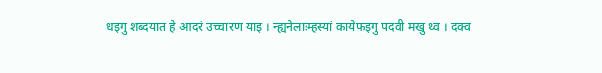धइगु शब्दयात हे आदरं उच्चारण याइ । न्ह्यनेलाःम्हस्यां कायेफइगु पदवी मखु थ्व । दक्व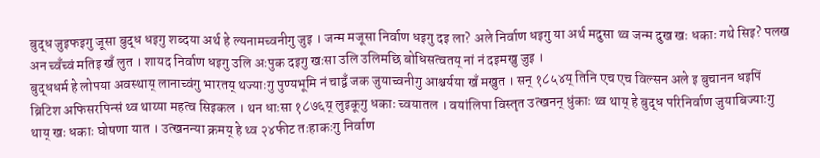बुद्ध जुइफइगु जूसा बुद्ध धइगु शब्दया अर्थ हे ल्यनामच्वनीगु जुइ । जन्म मजूसा निर्वाण धइगु दइ ला? अले निर्वाण धइगु या अर्थ मदुसा थ्व जन्म दुख खः धकाः गथे सिइ? पलख अन च्वँच्वं मतिइ खँ लुत । शायद निर्वाण धइगु उलि अःपुक दइगु खःसा उलि उलिमछि बोधिसत्वतय् नां नं दइमखु जुइ ।
बुद्धधर्म हे लोपया अवस्थाय् लानाच्वंगु भारतय् थज्याःगु पुण्यभूमि नं चाद्वँ जक जुयाच्वनीगु आश्चर्यया खँ मखुत । सन् १८५४य् तिनि एच एच विल्सन अले इ बुचानन धइपिं ब्रिटिश अफिसरपिन्सं थ्व थाय्या महत्व सिइकल । थन धाःसा १८७६य् लुइकूगु धकाः च्वयातल । वयांलिपा विस्तृत उत्खनन् धुंकाः थ्व थाय् हे बुद्ध परिनिर्वाण जुयाबिज्याःगु थाय् खः धकाः घोषणा यात । उत्खनन्या क्रमय् हे थ्व २४फीट तःहाकःगु निर्वाण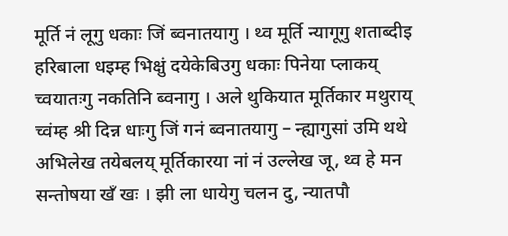मूर्ति नं लूगु धकाः जिं ब्वनातयागु । थ्व मूर्ति न्यागूगु शताब्दीइ हरिबाला धइम्ह भिक्षुं दयेकेबिउगु धकाः पिनेया प्लाकय् च्वयातःगु नकतिनि ब्वनागु । अले थुकियात मूर्तिकार मथुराय् च्वंम्ह श्री दिन्न धाःगु जिं गनं ब्वनातयागु – न्ह्यागुसां उमि थथे अभिलेख तयेबलय् मूर्तिकारया नां नं उल्लेख जू, थ्व हे मन सन्तोषया खँ खः । झी ला धायेगु चलन दु, न्यातपौ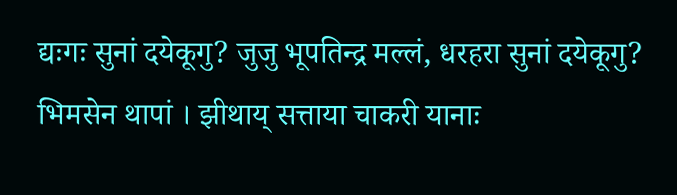द्यःगः सुनां दयेकूगु? जुजु भूपतिन्द्र मल्लं, धरहरा सुनां दयेकूगु? भिमसेन थापां । झीथाय् सत्ताया चाकरी यानाः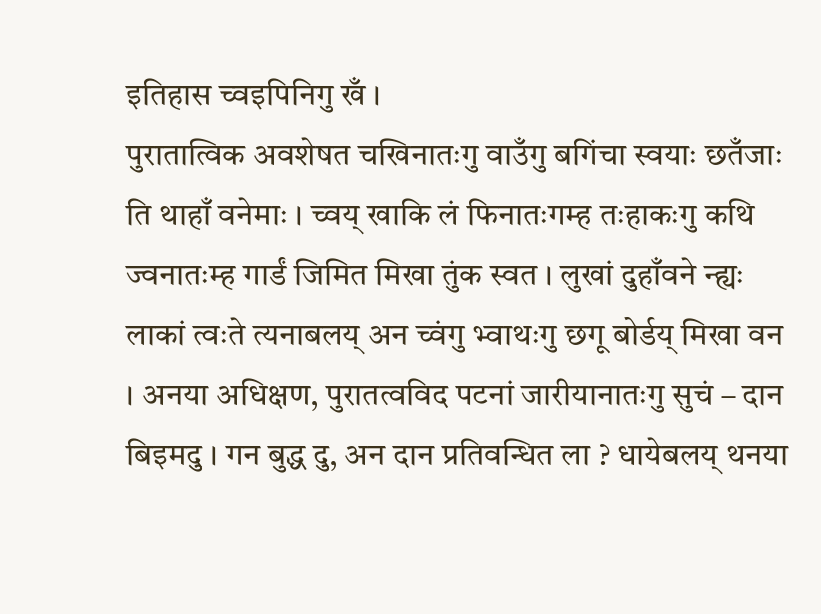इतिहास च्वइपिनिगु खँ ।
पुरातात्विक अवशेषत चखिनातःगु वाउँगु बगिंचा स्वयाः छतँजाः ति थाहाँ वनेमाः । च्वय् खाकि लं फिनातःगम्ह तःहाकःगु कथि ज्वनातःम्ह गार्डं जिमित मिखा तुंक स्वत । लुखां दुहाँवने न्ह्यः लाकां त्वःते त्यनाबलय् अन च्वंगु भ्वाथःगु छगू बोर्डय् मिखा वन । अनया अधिक्षण, पुरातत्वविद पटनां जारीयानातःगु सुचं – दान बिइमदु । गन बुद्ध दु, अन दान प्रतिवन्धित ला ? धायेबलय् थनया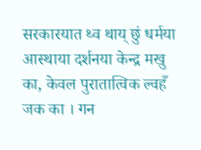सरकारयात थ्व थाय् छुं धर्मया आस्थाया दर्शनया केन्द्र मखु का, केवल पुरातात्विक ल्वहँ जक का । गन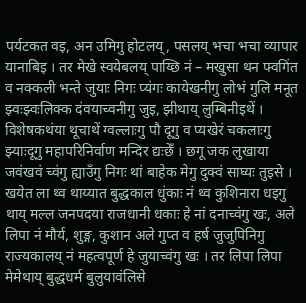पर्यटकत वइ, अन उमिगु होटलय्, पसलय् भचा भचा व्यापार यानाबिइ । तर मेखे स्वयेबलय् पाय्छि नं – मखुसा थन फ्वगिंत व नक्कली भन्ते जुयाः निगः प्यंगः कायेखनीगु लोभं गुलि मनूत झ्वःझ्वःलिक्क दंवयाच्वनीगु जुइ, झीथाय् लुम्बिनीइथें ।
विशेषकथंया थूचाथें ग्वल्लाःगु पौ दूगु व प्यखेरं चकलाःगु झ्याःदूगु महापरिनिर्वाण मन्दिर द्यःछेँ । छगू जक लुखाया जवंखवं च्वंगु ह्याउँगु निगः थां बाहेक मेगु दुक्वं साघ्यः तुइसे । खयेत ला थ्व थाय्यात बुद्धकाल धुंकाः नं थ्व कुशिनारा धइगु थाय् मल्ल जनपदया राजधानी धकाः हे नां दनाच्वंगु खः, अले लिपा नं मौर्य, शुङ्ग, कुशान अले गुप्त व हर्ष जुजुपिनिगु राज्यकालय् नं महत्वपूर्ण हे जुयाच्वंगु खः । तर लिपा लिपा मेमेथाय् बुद्धधर्म बुलुयावंलिसे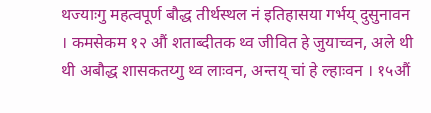थज्याःगु महत्वपूर्ण बौद्ध तीर्थस्थल नं इतिहासया गर्भय् दुसुनावन । कमसेकम १२ औं शताब्दीतक थ्व जीवित हे जुयाच्वन, अले थी थी अबौद्ध शासकतय्गु थ्व लाःवन, अन्तय् चां हे ल्हाःवन । १५औं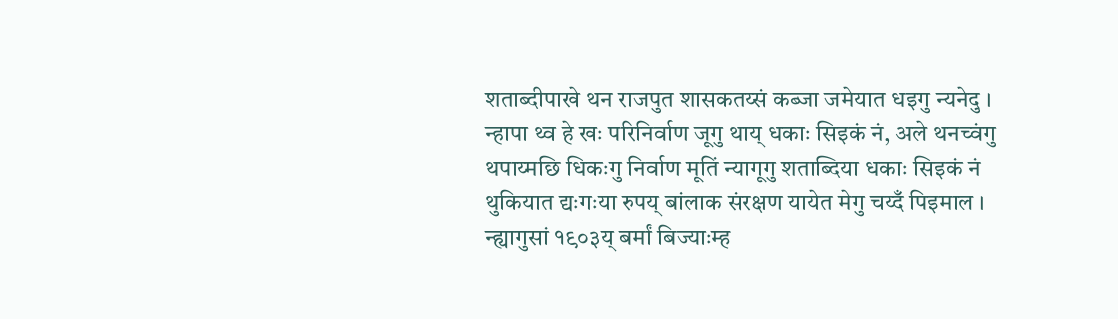शताब्दीपाखे थन राजपुत शासकतय्सं कब्जा जमेयात धइगु न्यनेदु ।
न्हापा थ्व हे खः परिनिर्वाण जूगु थाय् धकाः सिइकं नं, अले थनच्वंगु थपाय्मछि धिकःगु निर्वाण मूतिं न्यागूगु शताब्दिया धकाः सिइकं नं थुकियात द्यःगःया रुपय् बांलाक संरक्षण यायेत मेगु चय्दँ पिइमाल । न्ह्यागुसां १९०३य् बर्मां बिज्याःम्ह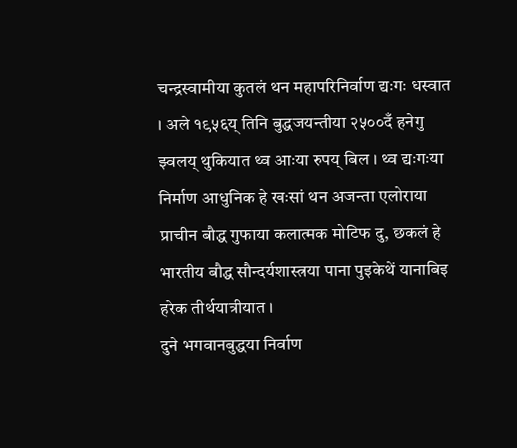चन्द्रस्वामीया कुतलं थन महापरिनिर्वाण द्यःगः धस्वात । अले १९५६य् तिनि बुद्धजयन्तीया २५००दँ हनेगु झ्वलय् थुकियात थ्व आःया रुपय् बिल । थ्व द्यःगःया निर्माण आधुनिक हे खःसां थन अजन्ता एलोराया प्राचीन बौद्ध गुफाया कलात्मक मोटिफ दु, छकलं हे भारतीय बौद्ध सौन्दर्यशास्त्रया पाना पुइकेथें यानाबिइ हरेक तीर्थयात्रीयात ।
दुने भगवानबुद्धया निर्वाण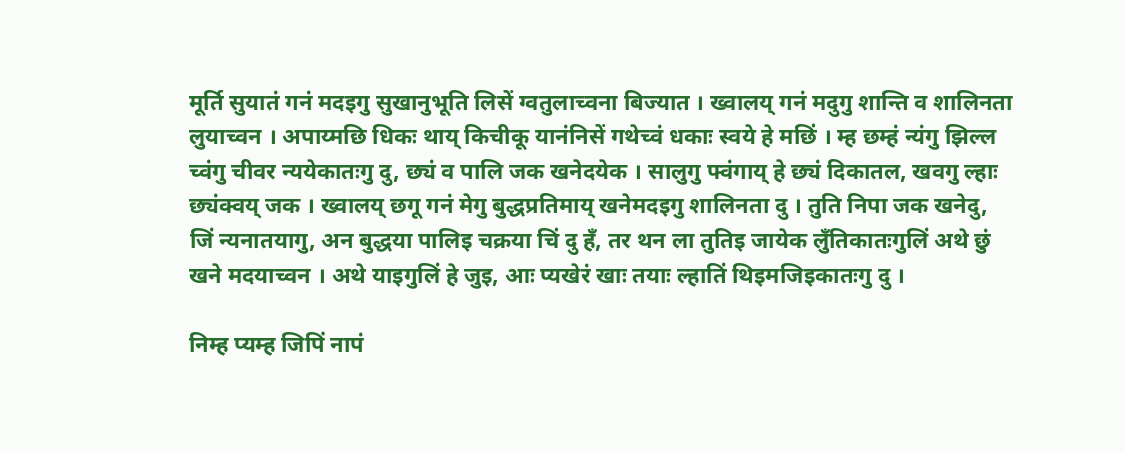मूर्ति सुयातं गनं मदइगु सुखानुभूति लिसें ग्वतुलाच्वना बिज्यात । ख्वालय् गनं मदुगु शान्ति व शालिनता लुयाच्वन । अपाय्मछि धिकः थाय् किचीकू यानंनिसें गथेच्वं धकाः स्वये हे मछिं । म्ह छम्हं न्यंगु झिल्ल च्वंगु चीवर न्ययेकातःगु दु, छ्यं व पालि जक खनेदयेक । सालुगु फ्वंगाय् हे छ्यं दिकातल, खवगु ल्हाः छ्यंक्वय् जक । ख्वालय् छगू गनं मेगु बुद्धप्रतिमाय् खनेमदइगु शालिनता दु । तुति निपा जक खनेदु, जिं न्यनातयागु, अन बुद्धया पालिइ चक्रया चिं दु हँ, तर थन ला तुतिइ जायेक लुँतिकातःगुलिं अथे छुं खने मदयाच्वन । अथे याइगुलिं हे जुइ, आः प्यखेरं खाः तयाः ल्हातिं थिइमजिइकातःगु दु ।

निम्ह प्यम्ह जिपिं नापं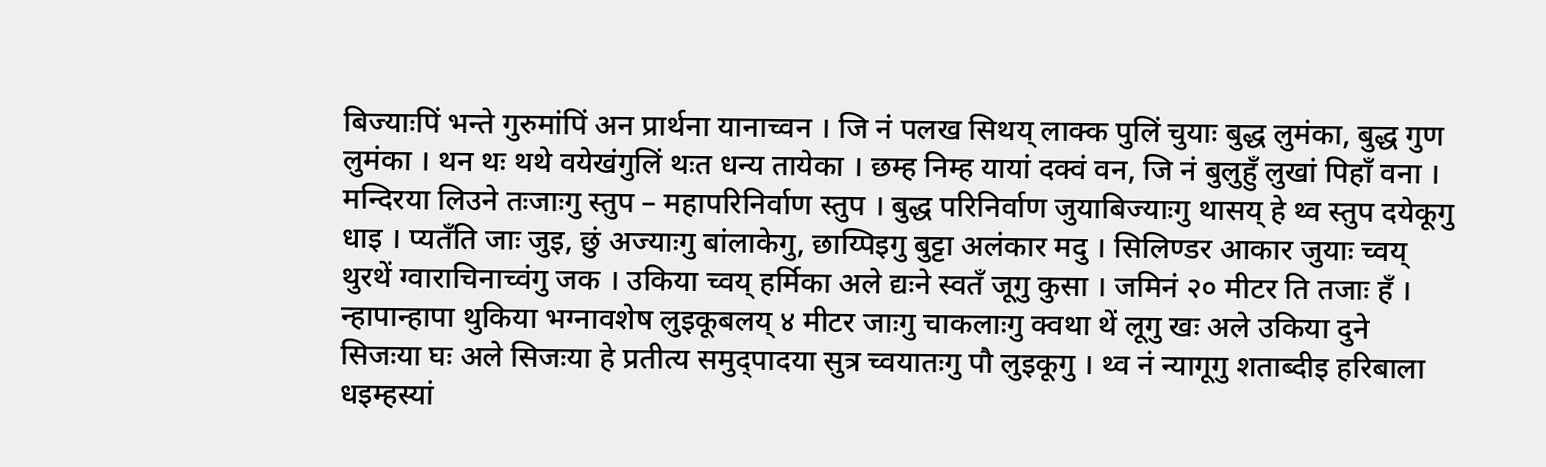बिज्याःपिं भन्ते गुरुमांपिं अन प्रार्थना यानाच्वन । जि नं पलख सिथय् लाक्क पुलिं चुयाः बुद्ध लुमंका, बुद्ध गुण लुमंका । थन थः थथे वयेखंगुलिं थःत धन्य तायेका । छम्ह निम्ह यायां दक्वं वन, जि नं बुलुहुँ लुखां पिहाँ वना ।
मन्दिरया लिउने तःजाःगु स्तुप – महापरिनिर्वाण स्तुप । बुद्ध परिनिर्वाण जुयाबिज्याःगु थासय् हे थ्व स्तुप दयेकूगु धाइ । प्यतँति जाः जुइ, छुं अज्याःगु बांलाकेगु, छाय्पिइगु बुट्टा अलंकार मदु । सिलिण्डर आकार जुयाः च्वय् थुरथें ग्वाराचिनाच्वंगु जक । उकिया च्वय् हर्मिका अले द्यःने स्वतँ जूगु कुसा । जमिनं २० मीटर ति तजाः हँ । न्हापान्हापा थुकिया भग्नावशेष लुइकूबलय् ४ मीटर जाःगु चाकलाःगु क्वथा थें लूगु खः अले उकिया दुने सिजःया घः अले सिजःया हे प्रतीत्य समुद्पादया सुत्र च्वयातःगु पौ लुइकूगु । थ्व नं न्यागूगु शताब्दीइ हरिबाला धइम्हस्यां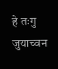हे तःगु जुयाच्वन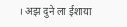। अझ दुने ला ईशाया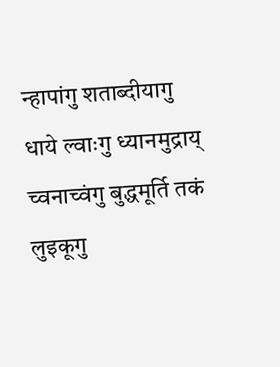न्हापांगु शताब्दीयागु धाये ल्वाःगु ध्यानमुद्राय् च्वनाच्वंगु बुद्धमूर्ति तकं लुइकूगु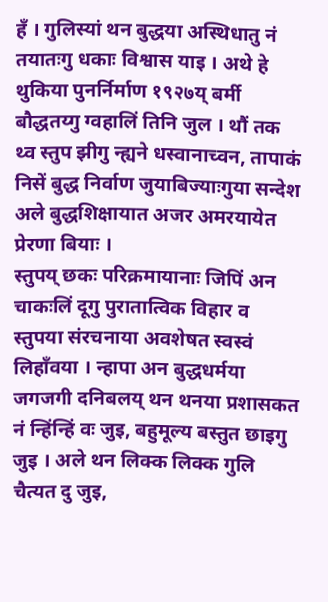हँ । गुलिस्यां थन बुद्धया अस्थिधातु नं तयातःगु धकाः विश्वास याइ । अथे हे थुकिया पुनर्निर्माण १९२७य् बर्मी बौद्धतय्गु ग्वहालिं तिनि जुल । थौं तक थ्व स्तुप झीगु न्ह्यने धस्वानाच्वन, तापाकं निसें बुद्ध निर्वाण जुयाबिज्याःगुया सन्देश अले बुद्धशिक्षायात अजर अमरयायेत प्रेरणा बियाः ।
स्तुपय् छकः परिक्रमायानाः जिपिं अन चाकःलिं दूगु पुरातात्विक विहार व स्तुपया संरचनाया अवशेषत स्वस्वं लिहाँवया । न्हापा अन बुद्धधर्मया जगजगी दनिबलय् थन थनया प्रशासकत नं न्हिंन्हिं वः जुइ, बहुमूल्य बस्तुत छाइगु जुइ । अले थन लिक्क लिक्क गुलि चैत्यत दु जुइ,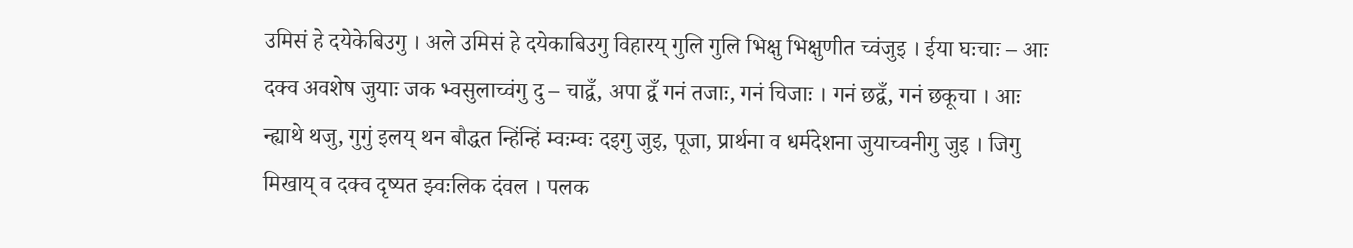उमिसं हे दयेकेबिउगु । अले उमिसं हे दयेकाबिउगु विहारय् गुलि गुलि भिक्षु भिक्षुणीत च्वंजुइ । ईया घःचाः – आः दक्व अवशेष जुयाः जक भ्वसुलाच्वंगु दु – चाद्वँ, अपा द्वँ गनं तजाः, गनं चिजाः । गनं छद्वँ, गनं छकूचा । आः न्ह्याथे थजु, गुगुं इलय् थन बौद्धत न्हिंन्हिं म्वःम्वः दइगु जुइ, पूजा, प्रार्थना व धर्मदेशना जुयाच्वनीगु जुइ । जिगु मिखाय् व दक्व दृष्यत झ्वःलिक दंवल । पलक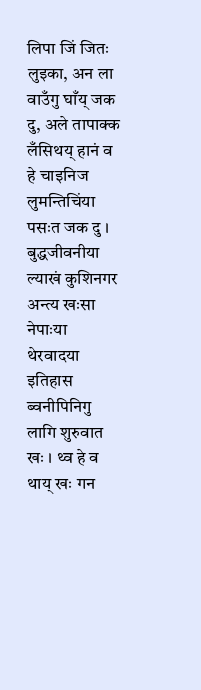लिपा जिं जितः लुइका, अन ला वाउँगु घाँय् जक दु, अले तापाक्क लँसिथय् हानं व हे चाइनिज लुमन्तिचिंया पसःत जक दु ।
बुद्धजीवनीया ल्याखं कुशिनगर अन्त्य खःसा नेपाःया थेरवादया इतिहास ब्वनीपिनिगु लागि शुरुवात खः । थ्व हे व थाय् खः गन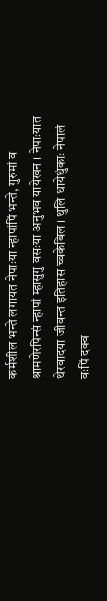कर्मशील भन्ते लगायत नेपाःया न्हापांपिं भन्ते, गुरुमां व श्रामणेरपिन्सं न्हापां म्हासुगु वसःया अनुभव यायेखन । नेपाःयात थेरवादया जीवन्त इतिहास च्वकेबिल । थुलि धायेधुंकाः नेपालं वःपिं दक्व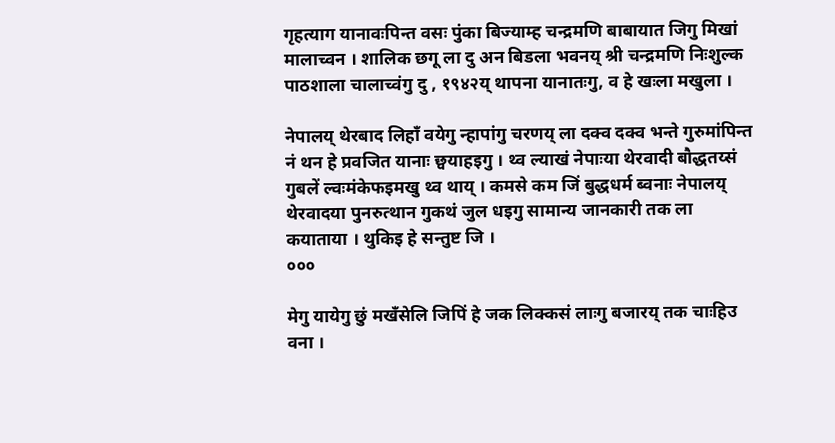गृहत्याग यानावःपिन्त वसः पुंका बिज्याम्ह चन्द्रमणि बाबायात जिगु मिखां मालाच्वन । शालिक छगू ला दु अन बिडला भवनय् श्री चन्द्रमणि निःशुल्क पाठशाला चालाच्वंगु दु , १९४२य् थापना यानातःगु, व हे खःला मखुला ।

नेपालय् थेरबाद लिहाँ वयेगु न्हापांगु चरणय् ला दक्व दक्व भन्ते गुरुमांपिन्त नं थन हे प्रवजित यानाः छ्वयाहइगु । थ्व ल्याखं नेपाःया थेरवादी बौद्धतय्सं गुबलें ल्वःमंकेफइमखु थ्व थाय् । कमसे कम जिं बुद्धधर्म ब्वनाः नेपालय् थेरवादया पुनरुत्थान गुकथं जुल धइगु सामान्य जानकारी तक ला कयाताया । थुकिइ हे सन्तुष्ट जि ।
०००

मेगु यायेगु छुं मखँसेलि जिपिं हे जक लिक्कसं लाःगु बजारय् तक चाःहिउ वना ।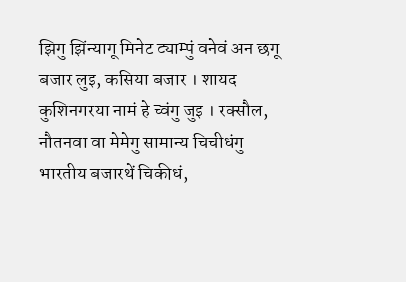झिगु झिंन्यागू मिनेट ट्याम्पुं वनेवं अन छगू बजार लुइ, कसिया बजार । शायद कुशिनगरया नामं हे च्वंगु जुइ । रक्सौल, नौतनवा वा मेमेगु सामान्य चिचीधंगु भारतीय बजारथें चिकीधं,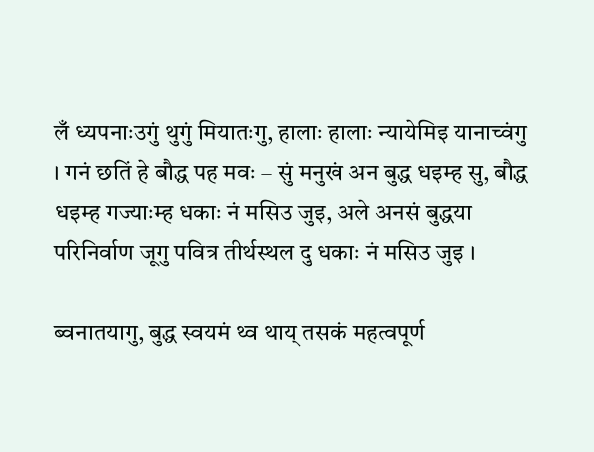लँ ध्यपनाःउगुं थुगुं मियातःगु, हालाः हालाः न्यायेमिइ यानाच्वंगु । गनं छतिं हे बौद्ध पह मवः – सुं मनुखं अन बुद्ध धइम्ह सु, बौद्ध धइम्ह गज्याःम्ह धकाः नं मसिउ जुइ, अले अनसं बुद्धया परिनिर्वाण जूगु पवित्र तीर्थस्थल दु धकाः नं मसिउ जुइ ।

ब्वनातयागु, बुद्ध स्वयमं थ्व थाय् तसकं महत्वपूर्ण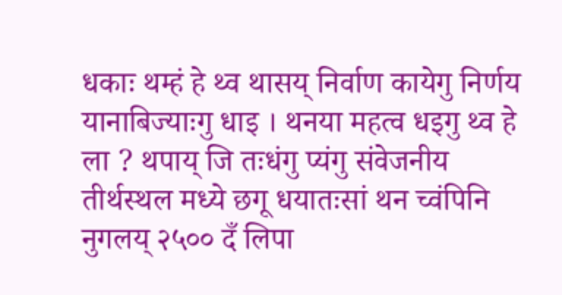धकाः थम्हं हे थ्व थासय् निर्वाण कायेगु निर्णय यानाबिज्याःगु धाइ । थनया महत्व धइगु थ्व हे ला ? थपाय् जि तःधंगु प्यंगु संवेजनीय तीर्थस्थल मध्ये छगू धयातःसां थन च्वंपिनि नुगलय् २५०० दँ लिपा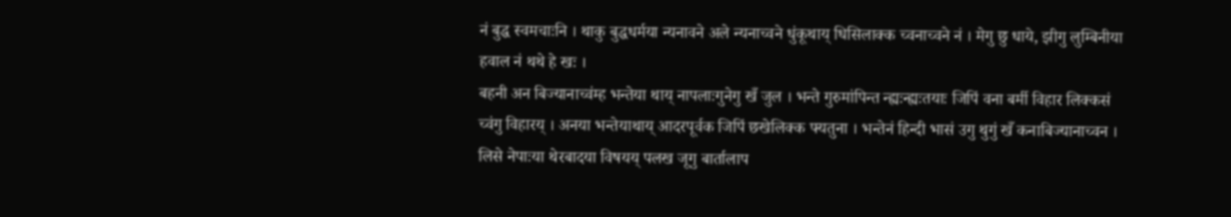नं बुद्ध स्वमचाःनि । थाकु बुद्धधर्मया न्यनावने अले न्यनाच्वने धुंकूथाय् धिसिलाक्क च्वनाच्वने नं । मेगु छु धाये, झीगु लुम्बिनीया हवाल नं थथे हे खः ।
बहनी अन बिज्यानाच्वंम्ह भन्तेया थाय् नापलाःगुनेगु खँ जुल । भन्ते गुरुमांपिन्त न्ह्यःन्ह्यःतयाः जिपिं वना बर्मी विहार लिक्कसं च्वंगु विहारय् । अनया भन्तेयाथाय् आदरपूर्वक जिपिं छखेलिक्क फ्यतुना । भन्तेनं हिन्दी भासं उगु थुगुं खँ कनाबिज्यानाच्वन । लिसे नेपाःया थेरबादया विषयय् पलख जूगु बार्तालाप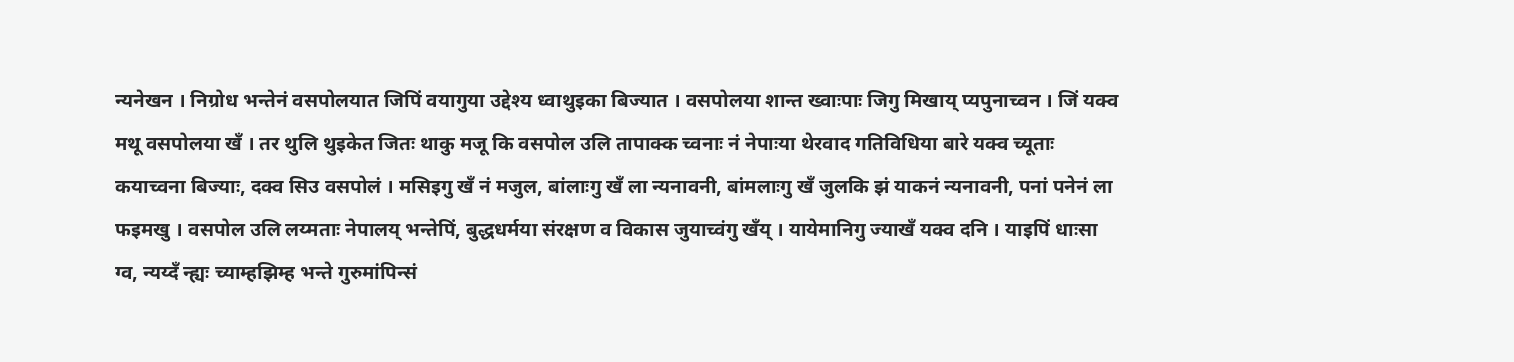न्यनेखन । निग्रोध भन्तेनं वसपोलयात जिपिं वयागुया उद्देश्य ध्वाथुइका बिज्यात । वसपोलया शान्त ख्वाःपाः जिगु मिखाय् प्यपुनाच्वन । जिं यक्व मथू वसपोलया खँ । तर थुलि थुइकेत जितः थाकु मजू कि वसपोल उलि तापाक्क च्वनाः नं नेपाःया थेरवाद गतिविधिया बारे यक्व च्यूताः कयाच्वना बिज्याः, दक्व सिउ वसपोलं । मसिइगु खँ नं मजुल, बांलाःगु खँ ला न्यनावनी, बांमलाःगु खँ जुलकि झं याकनं न्यनावनी, पनां पनेनं ला फइमखु । वसपोल उलि लय्मताः नेपालय् भन्तेपिं, बुद्धधर्मया संरक्षण व विकास जुयाच्वंगु खँय् । यायेमानिगु ज्याखँ यक्व दनि । याइपिं धाःसा ग्व, न्यय्दँ न्ह्यः च्याम्हझिम्ह भन्ते गुरुमांपिन्सं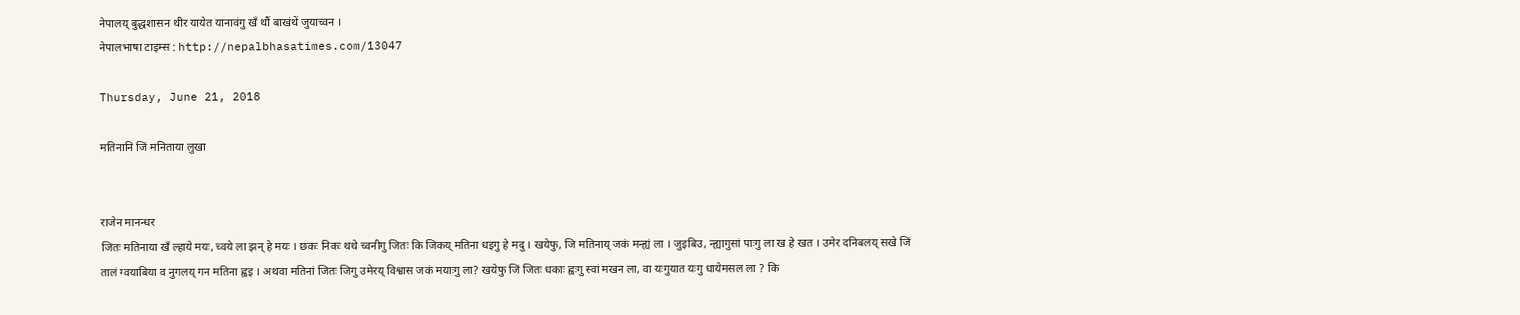नेपालय् बुद्धशासन थीर यायेत यानावंगु खँ थौं बाखंथें जुयाच्वन ।
नेपालभाषा टाइम्स : http://nepalbhasatimes.com/13047

Thursday, June 21, 2018

मतिनानि जिं मनिताया लुखा


राजेन मानन्धर
जितः मतिनाया खँ ल्हाये मयः, च्वये ला झन् हे मयः । छकः निकः थथे च्वनीगु जितः कि जिकय् मतिना धइगु हे मदु । खयेफु, जि मतिनाय् जकं मन्ह्यं ला । जुइबिउ, न्ह्यागुसां पाःगु ला ख हे खत । उमेर दनिबलय् सखे जिं तालं ग्वयाबिया व नुगलय् गन मतिना ह्वइ । अथवा मतिनां जितः जिगु उमेरय् विश्वास जकं मयाःगु ला? खयेफु जिं जितः धकाः ह्वःगु स्वां मखन ला, वा यःगुयात यःगु धायेमसल ला ? कि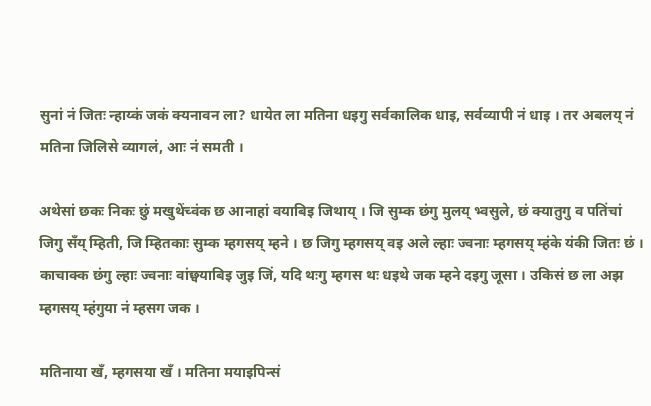सुनां नं जितः न्हाय्कं जकं क्यनावन ला? धायेत ला मतिना धइगु सर्वकालिक धाइ, सर्वव्यापी नं धाइ । तर अबलय् नं मतिना जिलिसे व्यागलं, आः नं समती ।

अथेसां छकः निकः छुं मखुथेंच्वंक छ आनाहां वयाबिइ जिथाय् । जि सुम्क छंगु मुलय् भ्वसुले, छं क्यातुगु व पतिंचां जिगु सँय् म्हिती, जि म्हितकाः सुम्क म्हगसय् म्हने । छ जिगु म्हगसय् वइ अले ल्हाः ज्वनाः म्हगसय् म्हंके यंकी जितः छं । काचाक्क छंगु ल्हाः ज्वनाः वांछ्वयाबिइ जुइ जिं, यदि थःगु म्हगस थः धइथे जक म्हने दइगु जूसा । उकिसं छ ला अझ म्हगसय् म्हंगुया नं म्हसग जक ।

मतिनाया खँ, म्हगसया खँ । मतिना मयाइपिन्सं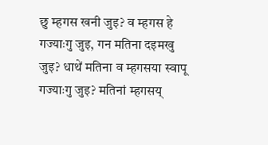छु म्हगस खनी जुइ? व म्हगस हे गज्याःगु जुइ, गन मतिना दइमखु जुइ? धाथें मतिना व म्हगसया स्वापू गज्याःगु जुइ? मतिनां म्हगसय्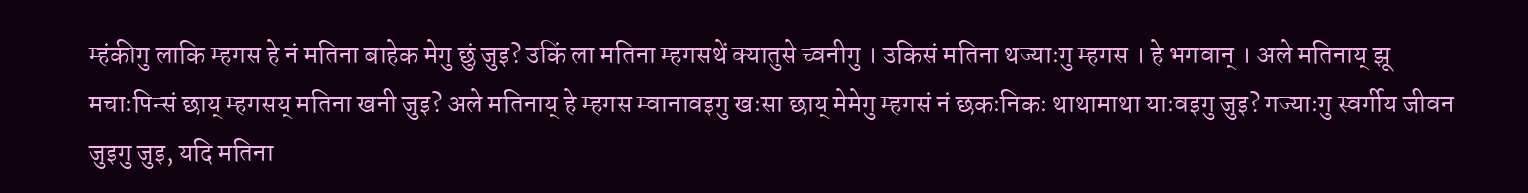म्हंकीगु लाकि म्हगस हे नं मतिना बाहेक मेगु छुं जुइ? उकिं ला मतिना म्हगसथें क्यातुसे च्वनीगु । उकिसं मतिना थज्याःगु म्हगस । हे भगवान् । अले मतिनाय् झू मचाःपिन्सं छाय् म्हगसय् मतिना खनी जुइ? अले मतिनाय् हे म्हगस म्वानावइगु खःसा छाय् मेमेगु म्हगसं नं छकःनिकः थाथामाथा याःवइगु जुइ? गज्याःगु स्वर्गीय जीवन जुइगु जुइ, यदि मतिना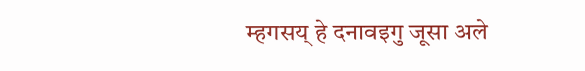म्हगसय् हे दनावइगु जूसा अले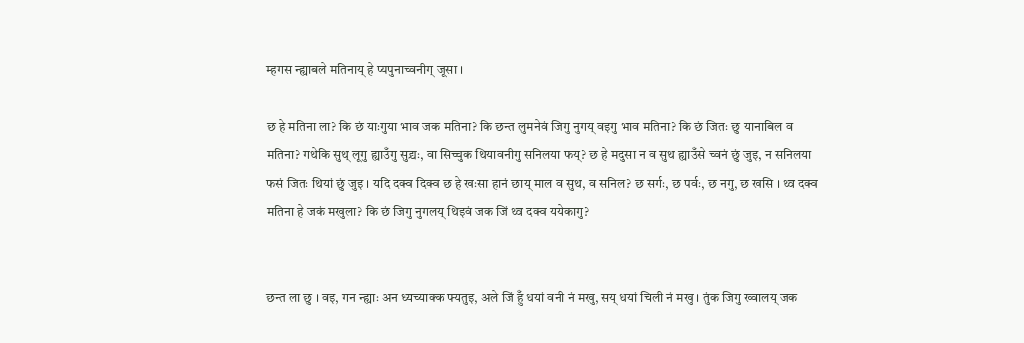म्हगस न्ह्याबले मतिनाय् हे प्यपुनाच्वनीग् जूसा ।

छ हे मतिना ला? कि छं याःगुया भाव जक मतिना? कि छन्त लुमनेवं जिगु नुगय् वइगु भाव मतिना? कि छं जितः छु यानाबिल व मतिना? गथेकि सुथ् लूगु ह्याउँगु सुद्र्यः, वा सिच्चुक थियावनीगु सनिलया फय्? छ हे मदुसा न व सुथ ह्याउँसे च्वनं छुं जुइ, न सनिलया फसं जितः थियां छुं जुइ । यदि दक्व दिक्व छ हे खःसा हानं छाय् माल व सुथ, व सनिल? छ सर्गः, छ पर्वः, छ नगु, छ खसि । थ्व दक्व मतिना हे जकं मखुला? कि छं जिगु नुगलय् थिइवं जक जिं थ्व दक्व ययेकागु?


छन्त ला छु । वइ, गन न्ह्याः अन ध्यच्याक्क फ्यतुइ, अले जिं हुँ धयां वनी नं मखु, सय् धयां चिली नं मखु । तुंक जिगु ख्वालय् जक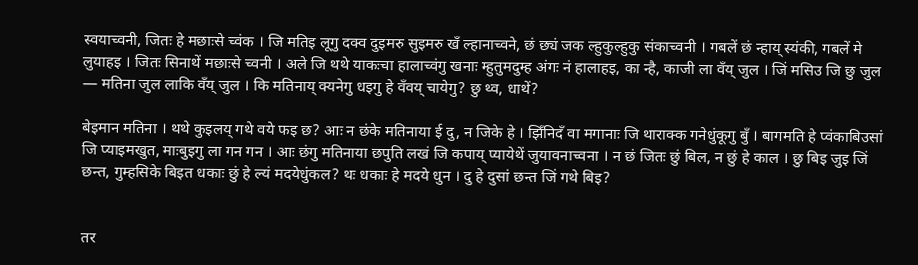स्वयाच्वनी, जितः हे मछाःसे च्वंक । जि मतिइ लूगु दक्व दुइमरु सुइमरु खँ ल्हानाच्वने, छं छ्यं जक ल्हुकुल्हुकु संकाच्वनी । गबलें छं न्हाय् स्यंकी, गबलें मे लुयाहइ । जितः सिनाथें मछाःसे च्वनी । अले जि थथे याकःचा हालाच्वंगु खनाः म्हुतुमदुम्ह अंगः नं हालाहइ, का न्है, काजी ला वँय् जुल । जिं मसिउ जि छु जुल — मतिना जुल लाकि वँय् जुल । कि मतिनाय् क्यनेगु धइगु हे वँवय् चायेगु? छु थ्व, धाथें?

बेइमान मतिना । थथे कुइलय् गथे वये फइ छ? आः न छंके मतिनाया ई दु, न जिके हे । झिँनिदँ वा मगानाः जि थाराक्क गनेधुंकूगु बुँ । बागमति हे प्वंकाबिउसां जि प्याइमखुत, माःबुइगु ला गन गन । आः छंगु मतिनाया छपुति लखं जि कपाय् प्यायेथें जुयावनाच्वना । न छं जितः छुं बिल, न छुं हे काल । छु बिइ जुइ जिं छन्त, गुम्हसिके बिइत धकाः छुं हे ल्यं मदयेधुंकल? थः धकाः हे मदये धुन । दु हे दुसां छन्त जिं गथे बिइ?


तर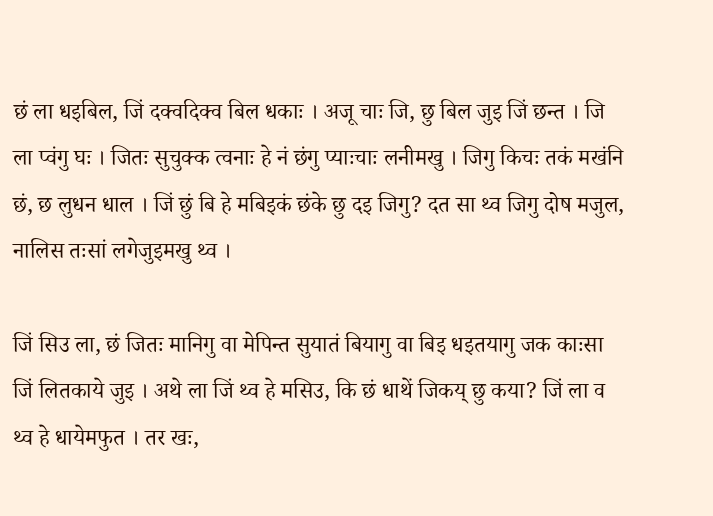छं ला धइबिल, जिं दक्वदिक्व बिल धकाः । अजू चाः जि, छु बिल जुइ जिं छन्त । जि ला प्वंगु घः । जितः सुचुक्क त्वनाः हे नं छंगु प्याःचाः लनीमखु । जिगु किचः तकं मखंनि छं, छ लुधन धाल । जिं छुं बि हे मबिइकं छंके छु दइ जिगु? दत सा थ्व जिगु दोष मजुल, नालिस तःसां लगेजुइमखु थ्व ।

जिं सिउ ला, छं जितः मानिगु वा मेपिन्त सुयातं बियागु वा बिइ धइतयागु जक काःसा जिं लितकाये जुइ । अथे ला जिं थ्व हे मसिउ, कि छं धाथें जिकय् छु कया? जिं ला व थ्व हे धायेमफुत । तर खः,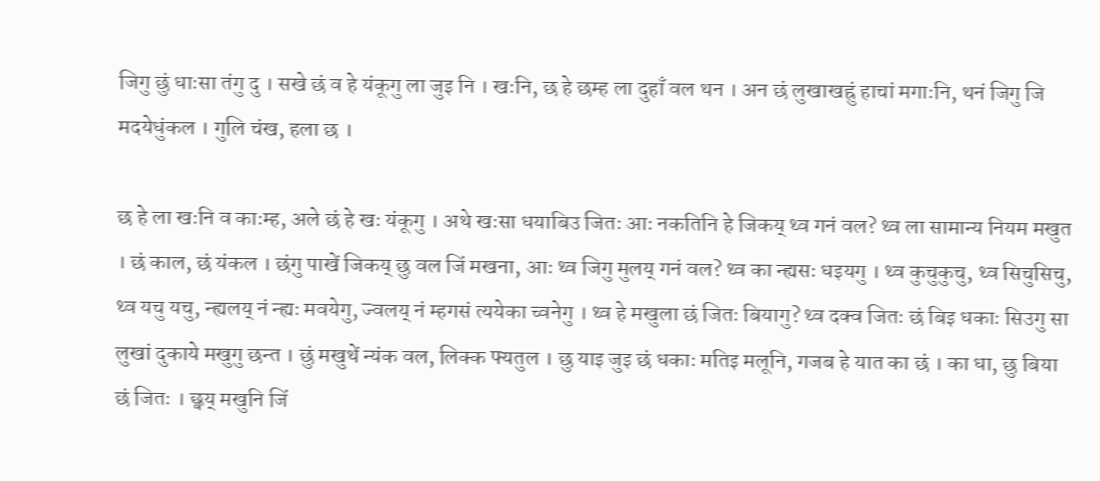जिगु छुं धाःसा तंगु दु । सखे छं व हे यंकूगु ला जुइ नि । खःनि, छ हे छम्ह ला दुहाँ वल थन । अन छं लुखाखह्रुं हाचां मगाःनि, थनं जिगु जि मदयेधुंकल । गुलि चंख, हला छ ।

छ हे ला खःनि व काःम्ह, अले छं हे खः यंकूगु । अथे खःसा धयाबिउ जितः आः नकतिनि हे जिकय् थ्व गनं वल? थ्व ला सामान्य नियम मखुत । छं काल, छं यंकल । छंगु पाखें जिकय् छु वल जिं मखना, आः थ्व जिगु मुलय् गनं वल? थ्व का न्ह्यसः धइयगु । थ्व कुचुकुचु, थ्व सिचुसिचु, थ्व यचु यचु, न्ह्यलय् नं न्ह्यः मवयेगु, ज्वलय् नं म्हगसं त्ययेका च्वनेगु । थ्व हे मखुला छं जितः बियागु? थ्व दक्व जितः छं बिइ धकाः सिउगु सा लुखां दुकाये मखुगु छन्त । छुं मखुथें न्यंक वल, लिक्क फ्यतुल । छु याइ जुइ छं धकाः मतिइ मलूनि, गजब हे यात का छं । का धा, छु बिया छं जितः । छ्वय् मखुनि जिं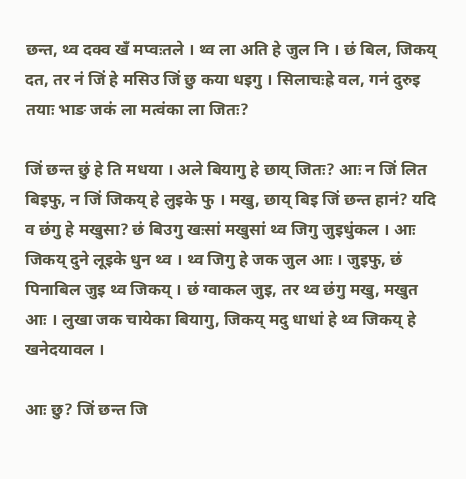छन्त, थ्व दक्व खँ मप्वःतले । थ्व ला अति हे जुल नि । छं बिल, जिकय् दत, तर नं जिं हे मसिउ जिं छु कया धइगु । सिलाचःह्रे वल, गनं दुरुइ तयाः भाङ जकं ला मत्वंका ला जितः?

जिं छन्त छुं हे ति मधया । अले बियागु हे छाय् जितः? आः न जिं लित बिइफु, न जिं जिकय् हे लुइके फु । मखु, छाय् बिइ जिं छन्त हानं? यदि व छंगु हे मखुसा? छं बिउगु खःसां मखुसां थ्व जिगु जुइधुंकल । आः जिकय् दुने लूइके धुन थ्व । थ्व जिगु हे जक जुल आः । जुइफु, छं पिनाबिल जुइ थ्व जिकय् । छं ग्वाकल जुइ, तर थ्व छंगु मखु, मखुत आः । लुखा जक चायेका बियागु, जिकय् मदु धाधां हे थ्व जिकय् हे खनेदयावल ।

आः छु? जिं छन्त जि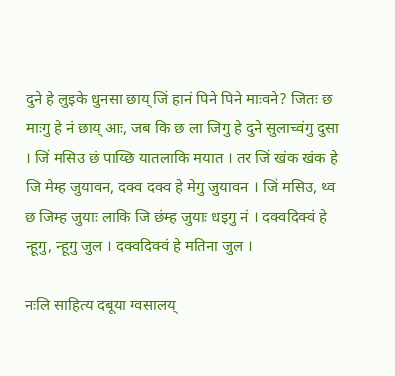दुने हे लुइके धुनसा छाय् जिं हानं पिने पिने माःवने? जितः छ माःगु हे नं छाय् आः, जब कि छ ला जिगु हे दुने सुलाच्वंगु दुसा । जिं मसिउ छं पाय्छि यातलाकि मयात । तर जिं खंक खंक हे जि मेम्ह जुयावन, दक्व दक्व हे मेगु जुयावन । जिं मसिउ, थ्व छ जिम्ह जुयाः लाकि जि छंम्ह जुयाः धइगु नं । दक्वदिक्वं हे न्हूगु, न्हूगु जुल । दक्वदिक्वं हे मतिना जुल ।

नःलि साहित्य दबूया ग्वसालय्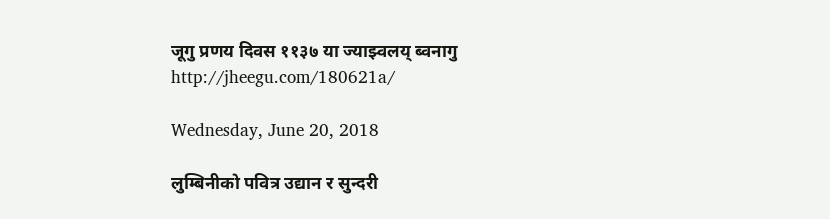जूगु प्रणय दिवस ११३७ या ज्याझ्वलय् ब्वनागु
http://jheegu.com/180621a/

Wednesday, June 20, 2018

लुम्बिनीको पवित्र उद्यान र सुन्दरी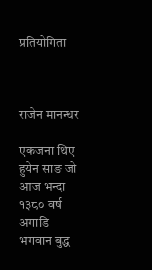प्रतियोगिता



राजेन मानन्धर

एकजना थिए हुयेन साङ जो आज भन्दा १३८० वर्ष अगाडि भगवान बुद्ध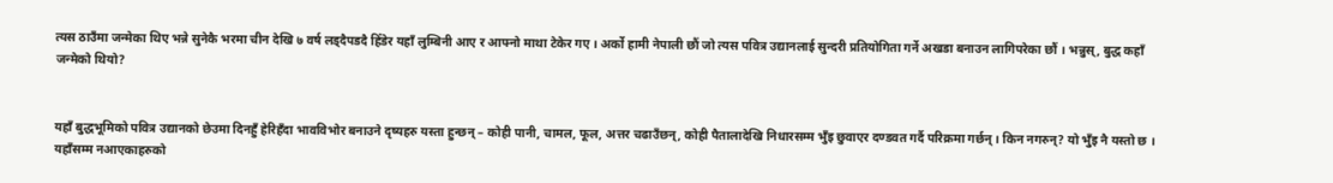त्यस ठाउँमा जन्मेका थिए भन्ने सुनेकै भरमा चीन देखि ७ वर्ष लड्दैपडदै हिँडेर यहाँ लुम्बिनी आए र आफ्नो माथा टेकेर गए । अर्को हामी नेपाली छौं जो त्यस पवित्र उद्यानलाई सुन्दरी प्रतियोगिता गर्ने अखडा बनाउन लागिपरेका छौं । भन्नुस्, बुद्ध कहाँ जन्मेको थियो?


यहाँ बुद्धभूमिको पवित्र उद्यानको छेउमा दिनहुँ हेरिहँदा भावविभोर बनाउने दृष्यहरु यस्ता हुन्छन् – कोही पानी, चामल, फूल, अत्तर चढाउँछन्, कोही पैतालादेखि निधारसम्म भुँइ छुवाएर दण्डवत गर्दै परिक्रमा गर्छन् । किन नगरुन्? यो भुँइ नै यस्तो छ । यहाँसम्म नआएकाहरुको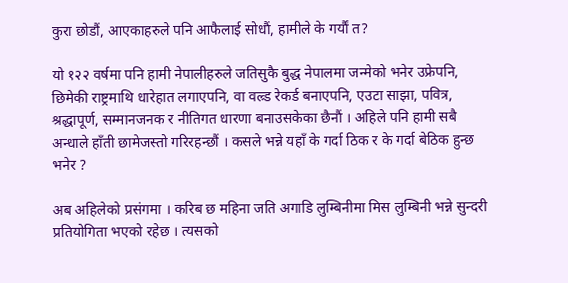कुरा छोडौं, आएकाहरुले पनि आफैलाई सोधौं, हामीले के गर्यौं त?

यो १२२ वर्षमा पनि हामी नेपालीहरुले जतिसुकै बुद्ध नेपालमा जन्मेको भनेर उफ्रेपनि, छिमेकी राष्ट्रमाथि धारेहात लगाएपनि, वा वल्र्ड रेकर्ड बनाएपनि, एउटा साझा, पवित्र, श्रद्धापूर्ण, सम्मानजनक र नीतिगत धारणा बनाउसकेका छैनौं । अहिले पनि हामी सबै अन्धाले हाँती छामेजस्तो गरिरहन्छौं । कसले भन्ने यहाँ के गर्दा ठिक र के गर्दा बेठिक हुन्छ भनेर ?

अब अहिलेको प्रसंगमा । करिब छ महिना जति अगाडि लुम्बिनीमा मिस लुम्बिनी भन्ने सुन्दरी प्रतियोगिता भएको रहेछ । त्यसको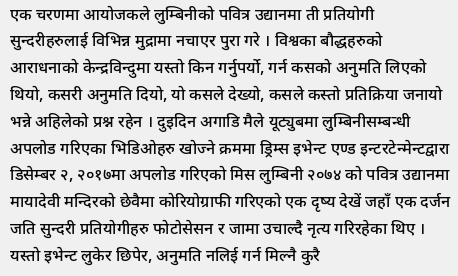एक चरणमा आयोजकले लुम्बिनीको पवित्र उद्यानमा ती प्रतियोगी सुन्दरीहरुलाई विभिन्न मुद्रामा नचाएर पुरा गरे । विश्वका बौद्धहरुको आराधनाको केन्द्रविन्दुमा यस्तो किन गर्नुपर्यो, गर्न कसको अनुमति लिएको थियो, कसरी अनुमति दियो, यो कसले देख्यो, कसले कस्तो प्रतिक्रिया जनायो भन्ने अहिलेको प्रश्न रहेन । दुइदिन अगाडि मैले यूट्युबमा लुम्बिनीसम्बन्धी अपलोड गरिएका भिडिओहरु खोज्ने क्रममा ड्रिम्स इभेन्ट एण्ड इन्टरटेन्मेन्टद्वारा डिसेम्बर २, २०१७मा अपलोड गरिएको मिस लुम्बिनी २०७४ को पवित्र उद्यानमा मायादेवी मन्दिरको छेवैमा कोरियोग्राफी गरिएको एक दृष्य देखें जहाँ एक दर्जन जति सुन्दरी प्रतियोगीहरु फोटोसेसन र जामा उचाल्दै नृत्य गरिरहेका थिए । यस्तो इभेन्ट लुकेर छिपेर, अनुमति नलिई गर्न मिल्नै कुरै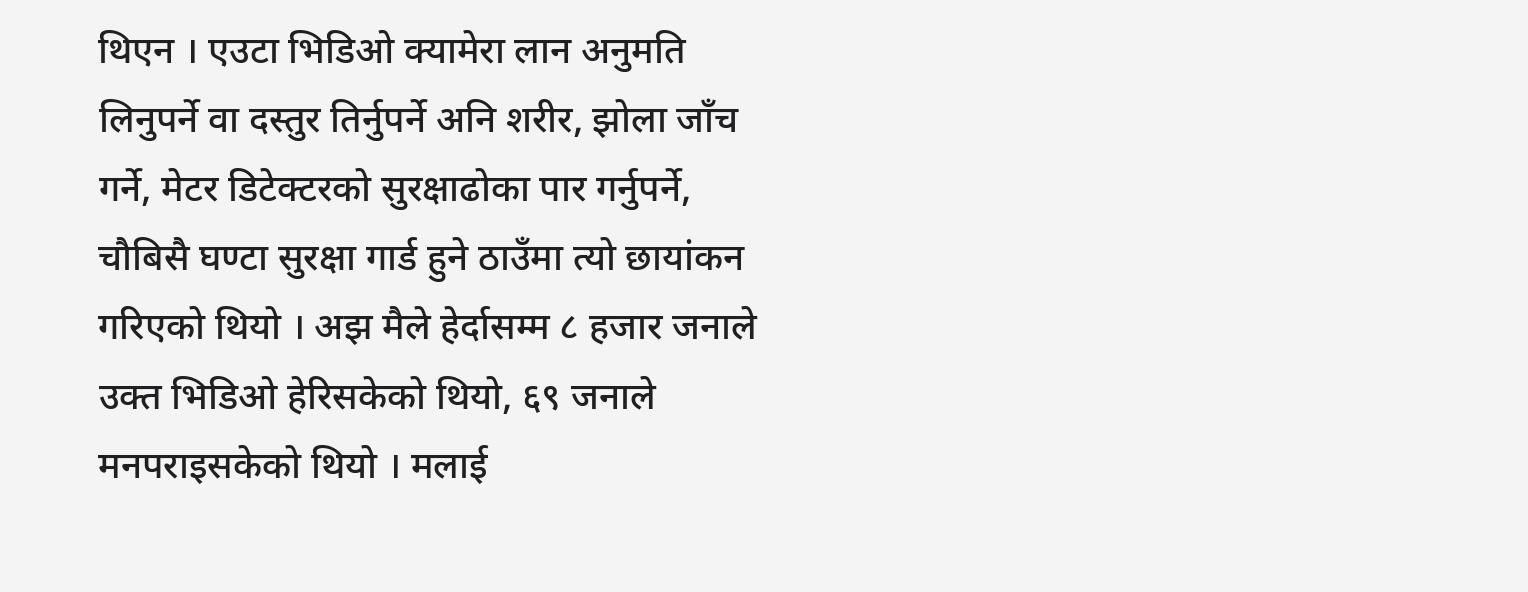थिएन । एउटा भिडिओ क्यामेरा लान अनुमति लिनुपर्ने वा दस्तुर तिर्नुपर्ने अनि शरीर, झोला जाँच गर्ने, मेटर डिटेक्टरको सुरक्षाढोका पार गर्नुपर्ने, चौबिसै घण्टा सुरक्षा गार्ड हुने ठाउँमा त्यो छायांकन गरिएको थियो । अझ मैले हेर्दासम्म ८ हजार जनाले उक्त भिडिओ हेरिसकेको थियो, ६९ जनाले मनपराइसकेको थियो । मलाई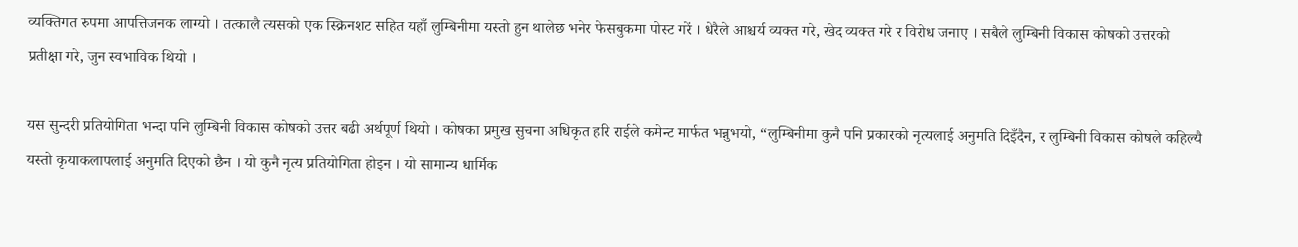व्यक्तिगत रुपमा आपत्तिजनक लाग्यो । तत्कालै त्यसको एक स्क्रिनशट सहित यहाँ लुम्बिनीमा यस्तो हुन थालेछ भनेर फेसबुकमा पोस्ट गरें । धेरैले आश्चर्य व्यक्त गरे, खेद व्यक्त गरे र विरोध जनाए । सबैले लुम्बिनी विकास कोषको उत्तरको प्रतीक्षा गरे, जुन स्वभाविक थियो ।

यस सुन्दरी प्रतियोगिता भन्दा पनि लुम्बिनी विकास कोषको उत्तर बढी अर्थपूर्ण थियो । कोषका प्रमुख सुचना अधिकृत हरि राईले कमेन्ट मार्फत भन्नुभयो, “लुम्बिनीमा कुनै पनि प्रकारको नृत्यलाई अनुमति दिइँदैन, र लुम्बिनी विकास कोषले कहिल्यै यस्तो कृयाकलापलाई अनुमति दिएको छैन । यो कुनै नृत्य प्रतियोगिता होइन । यो सामान्य धार्मिक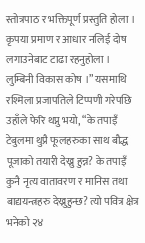स्तोत्रपाठ र भक्तिपूर्ण प्रस्तुति होला । कृपया प्रमाण र आधार नलिई दोष लगाउनेबाट टाढा रहनुहोला । लुम्बिनी विकास कोष ।” यसमाथि रश्मिला प्रजापतिले टिप्पणी गरेपछि उहाँले फेरि थप्नु भयो, “के तपाइँ टेबुलमा थुप्रै फूलहरुका साथ बौद्ध पूजाको तयारी देख्नु हुन्न? के तपाइँ कुनै नृत्य वातावरण र मानिस तथा बाद्ययन्त्रहरु देख्नुहुन्छ? त्यो पवित्र क्षेत्र भनेको २४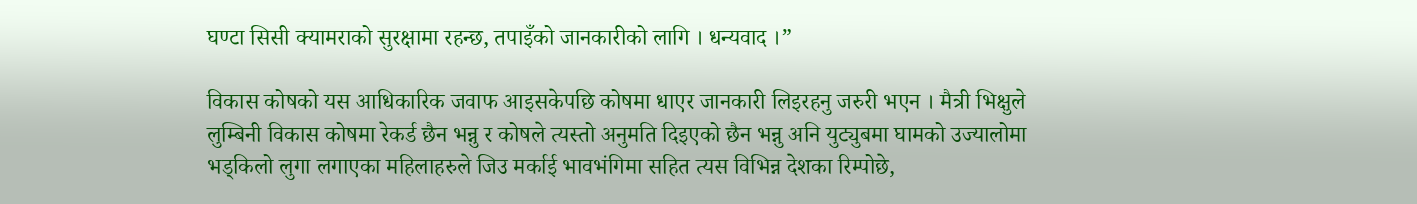घण्टा सिसी क्यामराको सुरक्षामा रहन्छ, तपाइँको जानकारीको लागि । धन्यवाद ।”

विकास कोषको यस आधिकारिक जवाफ आइसकेपछि कोषमा धाएर जानकारी लिइरहनु जरुरी भएन । मैत्री भिक्षुले लुम्बिनी विकास कोषमा रेकर्ड छैन भन्नु र कोषले त्यस्तो अनुमति दिइएको छैन भन्नु अनि युट्युबमा घामको उज्यालोमा भड्किलो लुगा लगाएका महिलाहरुले जिउ मर्काई भावभंगिमा सहित त्यस विभिन्न देशका रिम्पोछे,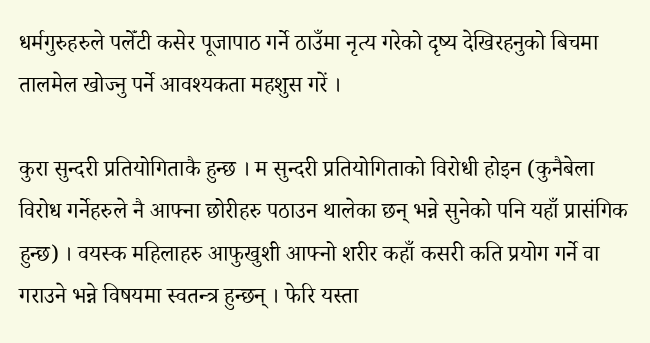धर्मगुरुहरुले पलेँटी कसेर पूजापाठ गर्ने ठाउँमा नृत्य गरेको दृष्य देखिरहनुको बिचमा तालमेल खोज्नु पर्ने आवश्यकता महशुस गरें ।

कुरा सुन्दरी प्रतियोगिताकै हुन्छ । म सुन्दरी प्रतियोगिताको विरोधी होइन (कुनैबेला विरोध गर्नेहरुले नै आफ्ना छोरीहरु पठाउन थालेका छन् भन्ने सुनेको पनि यहाँ प्रासंगिक हुन्छ) । वयस्क महिलाहरु आफुखुशी आफ्नो शरीर कहाँ कसरी कति प्रयोग गर्ने वा गराउने भन्ने विषयमा स्वतन्त्र हुन्छन् । फेरि यस्ता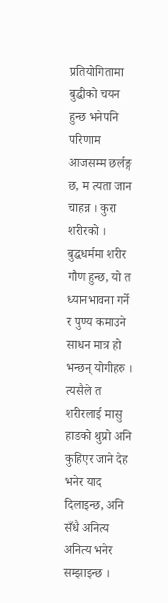प्रतियोगितामा बुद्धीको चयन हुन्छ भनेपनि परिणाम आजसम्म छर्लङ्ग छ, म त्यता जान चाहन्न । कुरा शरीरको । बुद्धधर्ममा शरीर गौण हुन्छ, यो त ध्यानभावना गर्ने र पुण्य कमाउने साधन मात्र हो भन्छन् योगीहरु । त्यसैले त शरीरलाई मासु हाडको थुप्रो अनि कुहिएर जाने देह भनेर याद दिलाइन्छ, अनि सँधै अनित्य अनित्य भनेर सम्झाइन्छ ।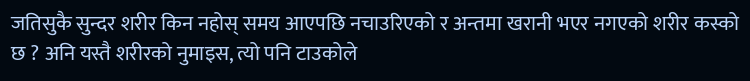जतिसुकै सुन्दर शरीर किन नहोस् समय आएपछि नचाउरिएको र अन्तमा खरानी भएर नगएको शरीर कस्को छ ? अनि यस्तै शरीरको नुमाइस, त्यो पनि टाउकोले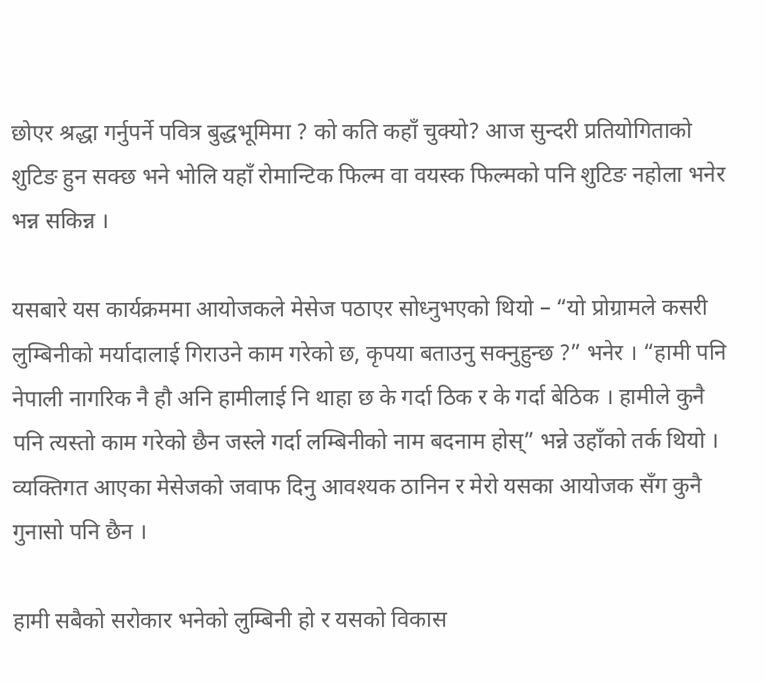छोएर श्रद्धा गर्नुपर्ने पवित्र बुद्धभूमिमा ? को कति कहाँ चुक्यो? आज सुन्दरी प्रतियोगिताको शुटिङ हुन सक्छ भने भोलि यहाँ रोमान्टिक फिल्म वा वयस्क फिल्मको पनि शुटिङ नहोला भनेर भन्न सकिन्न ।

यसबारे यस कार्यक्रममा आयोजकले मेसेज पठाएर सोध्नुभएको थियो – “यो प्रोग्रामले कसरी लुम्बिनीको मर्यादालाई गिराउने काम गरेको छ, कृपया बताउनु सक्नुहुन्छ ?” भनेर । “हामी पनि नेपाली नागरिक नै हौ अनि हामीलाई नि थाहा छ के गर्दा ठिक र के गर्दा बेठिक । हामीले कुनै पनि त्यस्तो काम गरेको छैन जस्ले गर्दा लम्बिनीको नाम बदनाम होस्” भन्ने उहाँको तर्क थियो । व्यक्तिगत आएका मेसेजको जवाफ दिनु आवश्यक ठानिन र मेरो यसका आयोजक सँग कुनै गुनासो पनि छैन ।

हामी सबैको सरोकार भनेको लुम्बिनी हो र यसको विकास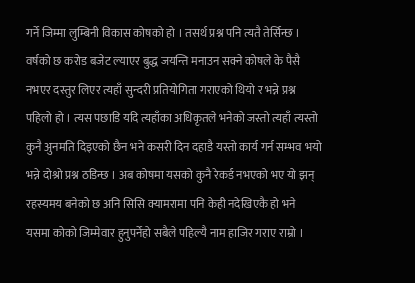गर्ने जिम्मा लुम्बिनी विकास कोषको हो । तसर्थ प्रश्न पनि त्यतै तेर्सिन्छ । वर्षको छ करोड बजेट ल्याएर बुद्ध जयन्ति मनाउन सक्ने कोषले के पैसै नभएर दस्तुर लिएर त्यहाँ सुन्दरी प्रतियोगिता गराएको थियो र भन्ने प्रश्न पहिलो हो । त्यस पछाडि यदि त्यहाँका अधिकृतले भनेको जस्तो त्यहाँ त्यस्तो कुनै अुनमति दिइएको छैन भने कसरी दिन दहाडै यस्तो कार्य गर्न सम्भव भयो भन्ने दोश्रो प्रश्न ठडिन्छ । अब कोषमा यसको कुनै रेकर्ड नभएको भए यो झन् रहस्यमय बनेको छ अनि सिसि क्यामरामा पनि केही नदेखिएकै हो भने यसमा कोको जिम्मेवार हुनुपर्नेहो सबैले पहिल्यै नाम हाजिर गराए राम्रो ।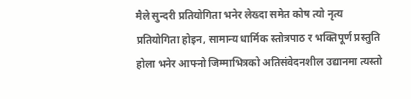मैले सुन्दरी प्रतियोगिता भनेर लेख्दा समेत कोष त्यो नृत्य प्रतियोगिता होइन, सामान्य धार्मिक स्तोत्रपाठ र भक्तिपूर्ण प्रस्तुति होला भनेर आफ्नो जिम्माभित्रको अतिसंवेदनशील उद्यानमा त्यस्तो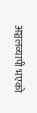अञ्चलव्यापी भएको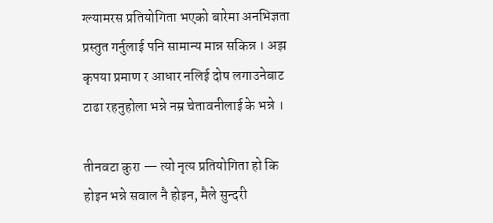ग्ल्यामरस प्रतियोगिता भएको बारेमा अनभिज्ञता प्रस्तुत गर्नुलाई पनि सामान्य मान्न सकिन्न । अझ कृपया प्रमाण र आधार नलिई दोष लगाउनेबाट टाढा रहनुहोला भन्ने नम्र चेतावनीलाई के भन्ने ।

तीनवटा कुरा — त्यो नृत्य प्रतियोगिता हो कि होइन भन्ने सवाल नै होइन, मैले सुन्दरी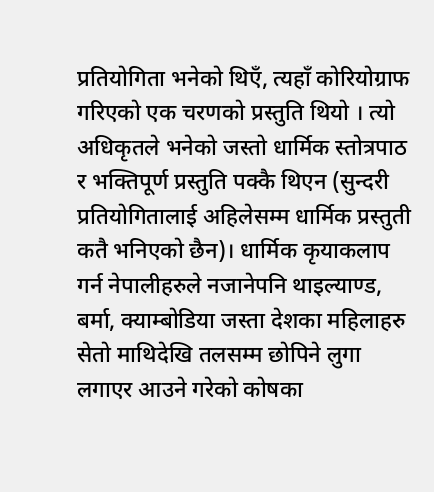प्रतियोगिता भनेको थिएँ, त्यहाँ कोरियोग्राफ गरिएको एक चरणको प्रस्तुति थियो । त्यो अधिकृतले भनेको जस्तो धार्मिक स्तोत्रपाठ र भक्तिपूर्ण प्रस्तुति पक्कै थिएन (सुन्दरी प्रतियोगितालाई अहिलेसम्म धार्मिक प्रस्तुती कतै भनिएको छैन)। धार्मिक कृयाकलाप गर्न नेपालीहरुले नजानेपनि थाइल्याण्ड, बर्मा, क्याम्बोडिया जस्ता देशका महिलाहरु सेतो माथिदेखि तलसम्म छोपिने लुगा लगाएर आउने गरेको कोषका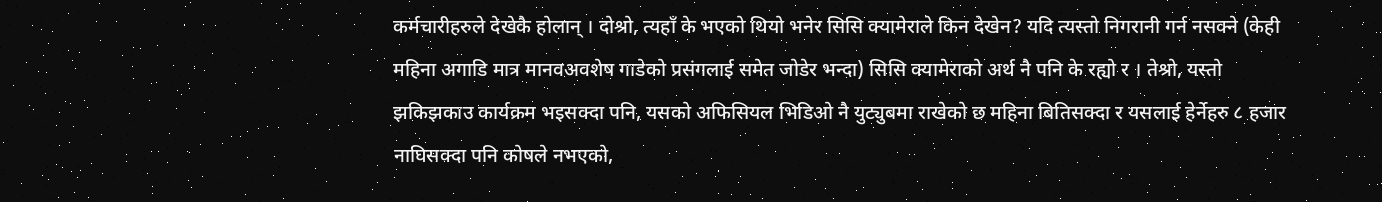कर्मचारीहरुले देखेकै होलान् । दोश्रो, त्यहाँ के भएको थियो भनेर सिसि क्यामेराले किन देखेन? यदि त्यस्तो निगरानी गर्न नसक्ने (केही महिना अगाडि मात्र मानवअवशेष गाडेको प्रसंगलाई समेत जोडेर भन्दा) सिसि क्यामेराको अर्थ नै पनि के रह्यो र । तेश्रो, यस्तो झकिझकाउ कार्यक्रम भइसक्दा पनि, यसको अफिसियल भिडिओ नै युट्युबमा राखेको छ महिना बितिसक्दा र यसलाई हेर्नेहरु ८ हजार नाघिसक्दा पनि कोषले नभएको,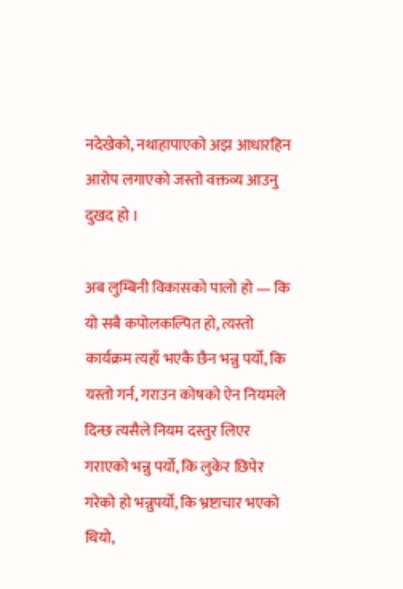नदेखेको, नथाहापाएको अझ आधारहिन आरोप लगाएको जस्तो वक्तव्य आउनु दुखद हो ।

अब लुम्बिनी विकासको पालो हो — कि यो सबै कपोलकल्पित हो, त्यस्तो कार्यक्रम त्यहाँ भएकै छैन भन्नु पर्यो, कि यस्तो गर्न, गराउन कोषको ऐन नियमले दिन्छ त्यसैले नियम दस्तुर लिएर गराएको भन्नु पर्यो, कि लुकेर छिपेर गरेको हो भन्नुपर्यो, कि भ्रष्टाचार भएको थियो,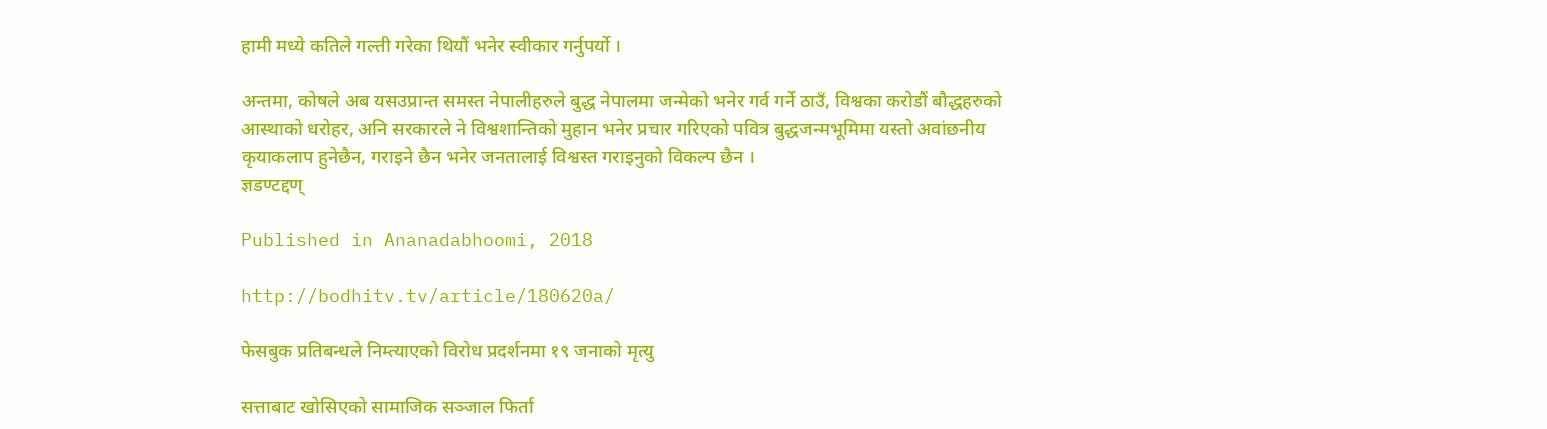हामी मध्ये कतिले गल्ती गरेका थियौं भनेर स्वीकार गर्नुपर्यो ।

अन्तमा, कोषले अब यसउप्रान्त समस्त नेपालीहरुले बुद्ध नेपालमा जन्मेको भनेर गर्व गर्ने ठाउँ, विश्वका करोडौं बौद्धहरुको आस्थाको धरोहर, अनि सरकारले ने विश्वशान्तिको मुहान भनेर प्रचार गरिएको पवित्र बुद्धजन्मभूमिमा यस्तो अवांछनीय कृयाकलाप हुनेछैन, गराइने छैन भनेर जनतालाई विश्वस्त गराइनुको विकल्प छैन ।
ज्ञडण्टद्दण्

Published in Ananadabhoomi, 2018

http://bodhitv.tv/article/180620a/

फेसबुक प्रतिबन्धले निम्त्याएको विरोध प्रदर्शनमा १९ जनाको मृत्यु

सत्ताबाट खोसिएको सामाजिक सञ्जाल फिर्ता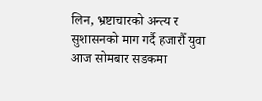लिन, भ्रष्टाचारको अन्त्य र सुशासनको माग गर्दै हजारौँ युवा आज सोमबार सडकमा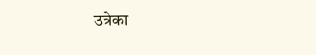उत्रेका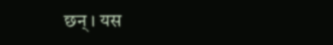छन् । यस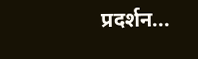प्रदर्शन...